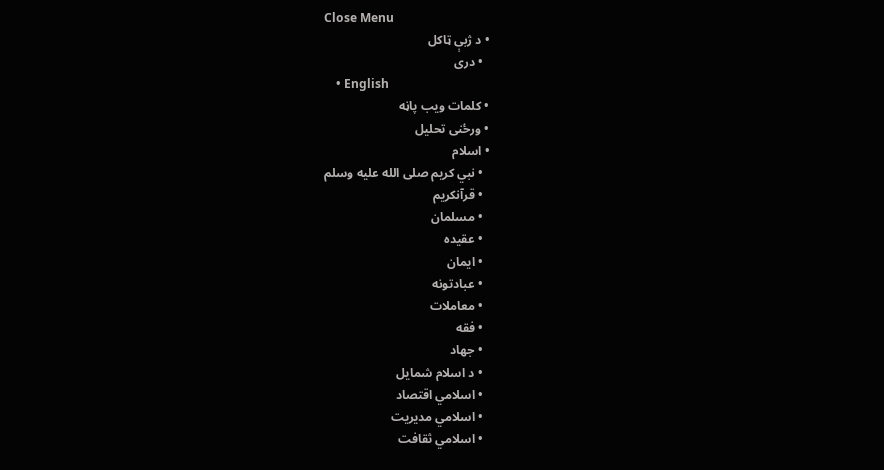Close Menu
  • د ژبې ټاکل
    • دری
    • English
  • کلمات ويب پاڼه
  • ورځنی تحلیل
  • اسلام
    • نبي کریم صلى الله عليه وسلم
    • قرآنکریم
    • مسلمان
    • عقیده
    • ایمان
    • عبادتونه
    • معاملات
    • فقه
    • جهاد
    • د اسلام شمایل
    • اسلامي اقتصاد
    • اسلامي مدیریت
    • اسلامي ثقافت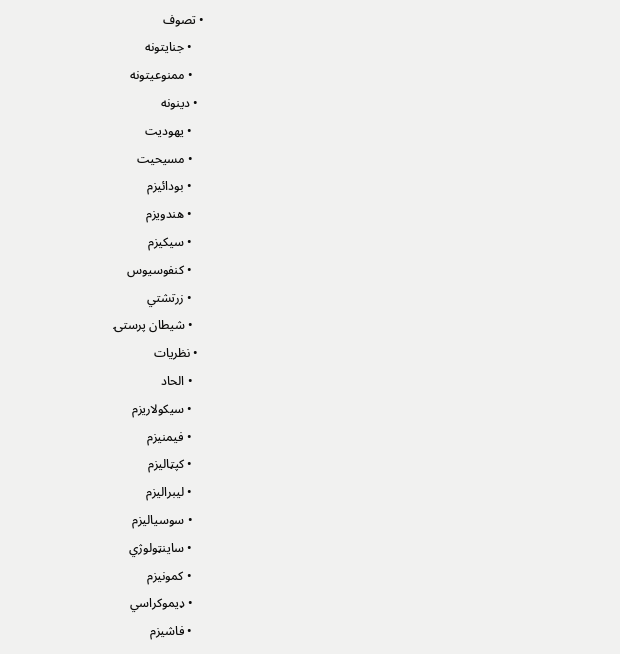• تصوف
    • جنایتونه
    • ممنوعیتونه
  • دینونه
    • یهودیت
    • مسیحیت
    • بودائیزم
    • هندویزم
    • سیکیزم
    • کنفوسیوس
    • زرتشتي
    • شیطان پرستۍ
  • نظریات
    • الحاد
    • سیکولاریزم
    • فیمنیزم
    • کپټالیزم
    • لیبرالیزم
    • سوسیالیزم
    • ساینټولوژي
    • کمونیزم
    • ډیموکراسي
    • فاشیزم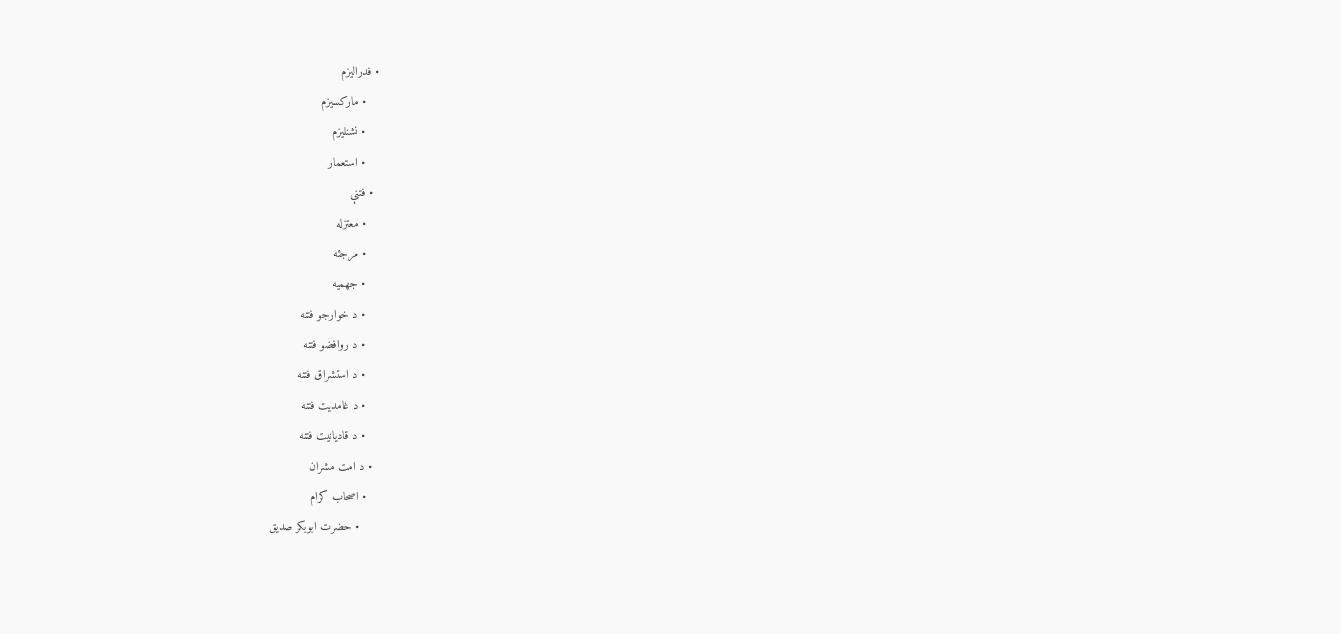• فدرالیزم
    • مارکسیزم
    • نشنلیزم
    • استعمار
  • فتنې
    • معتزله
    • مرجئه
    • جهمیه
    • د خوارجو فتنه
    • د روافضو فتنه
    • د استشراق فتنه
    • د غامدیت فتنه
    • د قادیانیت فتنه
  • د امت مشران
    • اصحاب کرام
      • حضرت ابوبکر صدیق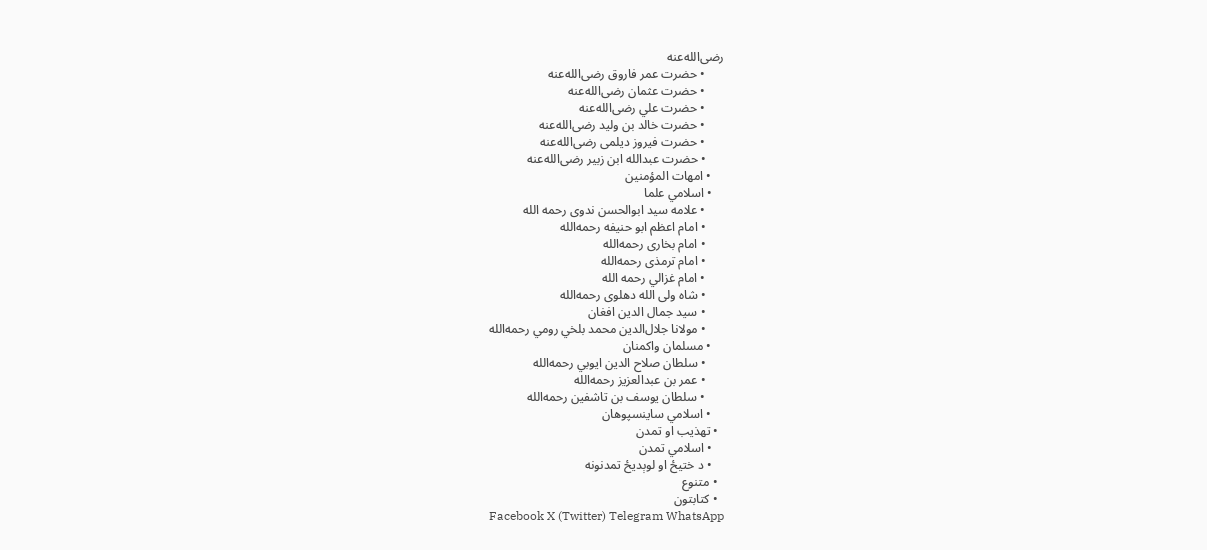رضی‌الله‌عنه
      • حضرت عمر فاروق رضی‌الله‌عنه
      • حضرت عثمان رضی‌الله‌عنه
      • حضرت علي رضی‌الله‌عنه
      • حضرت خالد بن ولید رضی‌الله‌عنه
      • حضرت فیروز دیلمی رضی‌الله‌عنه
      • حضرت عبدالله ابن زبیر رضی‌الله‌عنه
    • امهات المؤمنین
    • اسلامي علما
      • علامه سید ابوالحسن ندوی رحمه الله
      • امام اعظم ابو حنیفه رحمه‌الله
      • امام بخاری رحمه‌الله
      • امام ترمذی رحمه‌الله
      • امام غزالي رحمه الله
      • شاه ولی الله دهلوی رحمه‌الله
      • سید جمال الدین افغان
      • مولانا جلال‌الدین محمد بلخي رومي رحمه‌الله
    • مسلمان واکمنان
      • سلطان صلاح الدین ایوبي رحمه‌الله
      • عمر بن عبدالعزیز رحمه‌الله
      • سلطان یوسف بن تاشفین رحمه‌الله
    • اسلامي ساینسپوهان
  • تهذیب او تمدن
    • اسلامي تمدن
    • د ختیځ او لوېدیځ تمدنونه
  • متنوع
  • کتابتون
Facebook X (Twitter) Telegram WhatsApp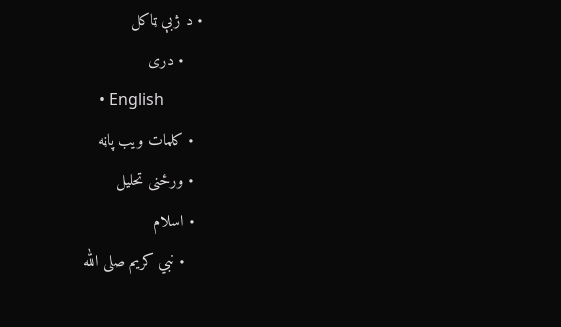• د ژبې ټاکل
    • دری
    • English
  • کلمات ويب پاڼه
  • ورځنی تحلیل
  • اسلام
    • نبي کریم صلى الله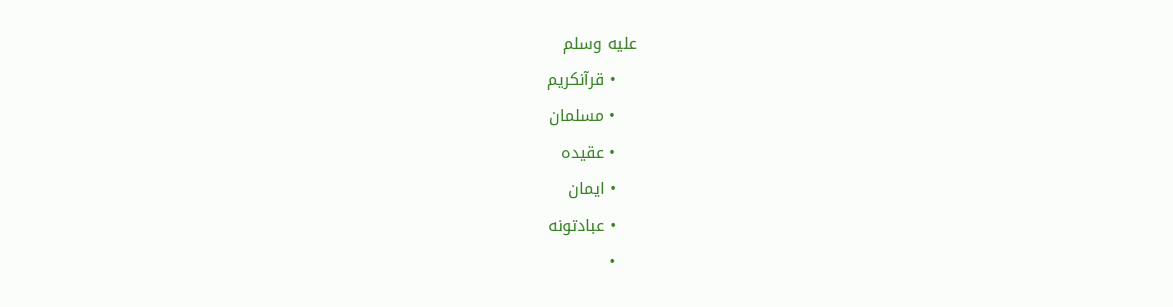عليه وسلم
    • قرآنکریم
    • مسلمان
    • عقیده
    • ایمان
    • عبادتونه
    •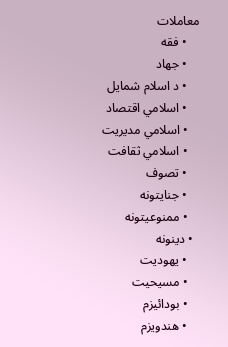معاملات
    • فقه
    • جهاد
    • د اسلام شمایل
    • اسلامي اقتصاد
    • اسلامي مدیریت
    • اسلامي ثقافت
    • تصوف
    • جنایتونه
    • ممنوعیتونه
  • دینونه
    • یهودیت
    • مسیحیت
    • بودائیزم
    • هندویزم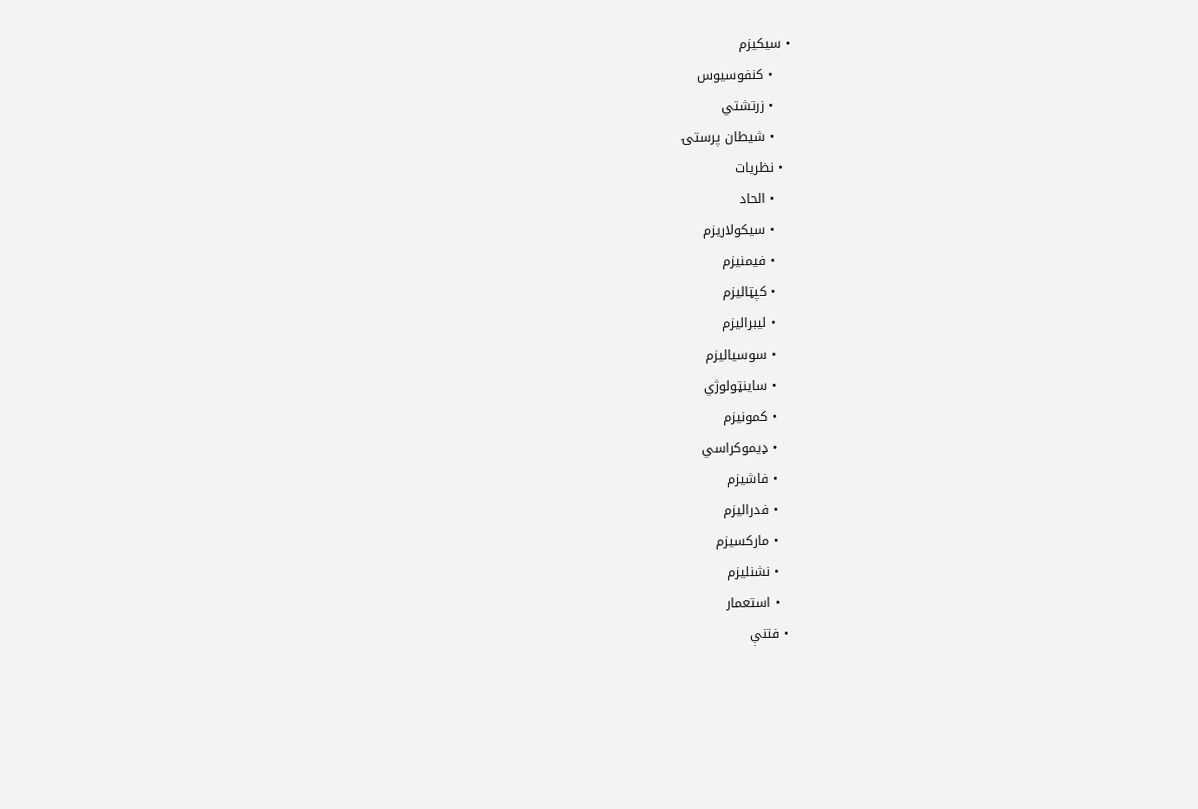• سیکیزم
    • کنفوسیوس
    • زرتشتي
    • شیطان پرستۍ
  • نظریات
    • الحاد
    • سیکولاریزم
    • فیمنیزم
    • کپټالیزم
    • لیبرالیزم
    • سوسیالیزم
    • ساینټولوژي
    • کمونیزم
    • ډیموکراسي
    • فاشیزم
    • فدرالیزم
    • مارکسیزم
    • نشنلیزم
    • استعمار
  • فتنې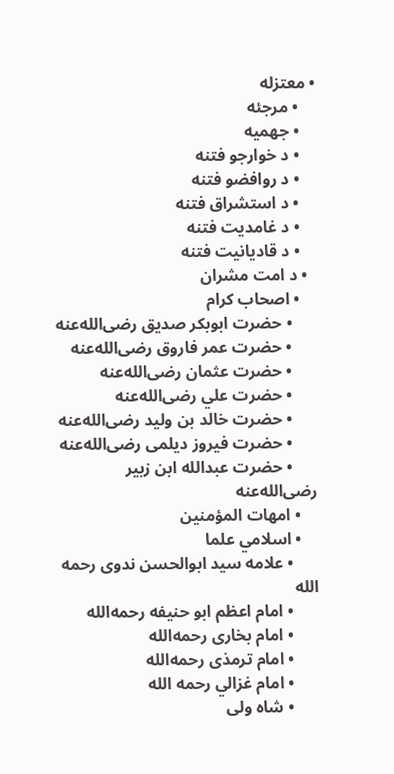• معتزله
    • مرجئه
    • جهمیه
    • د خوارجو فتنه
    • د روافضو فتنه
    • د استشراق فتنه
    • د غامدیت فتنه
    • د قادیانیت فتنه
  • د امت مشران
    • اصحاب کرام
      • حضرت ابوبکر صدیق رضی‌الله‌عنه
      • حضرت عمر فاروق رضی‌الله‌عنه
      • حضرت عثمان رضی‌الله‌عنه
      • حضرت علي رضی‌الله‌عنه
      • حضرت خالد بن ولید رضی‌الله‌عنه
      • حضرت فیروز دیلمی رضی‌الله‌عنه
      • حضرت عبدالله ابن زبیر رضی‌الله‌عنه
    • امهات المؤمنین
    • اسلامي علما
      • علامه سید ابوالحسن ندوی رحمه الله
      • امام اعظم ابو حنیفه رحمه‌الله
      • امام بخاری رحمه‌الله
      • امام ترمذی رحمه‌الله
      • امام غزالي رحمه الله
      • شاه ولی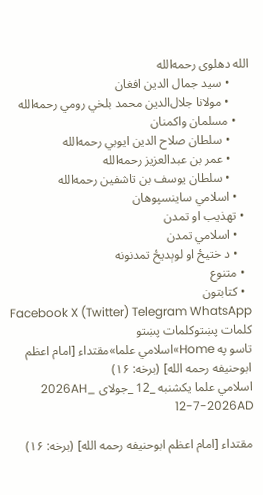الله دهلوی رحمه‌الله
      • سید جمال الدین افغان
      • مولانا جلال‌الدین محمد بلخي رومي رحمه‌الله
    • مسلمان واکمنان
      • سلطان صلاح الدین ایوبي رحمه‌الله
      • عمر بن عبدالعزیز رحمه‌الله
      • سلطان یوسف بن تاشفین رحمه‌الله
    • اسلامي ساینسپوهان
  • تهذیب او تمدن
    • اسلامي تمدن
    • د ختیځ او لوېدیځ تمدنونه
  • متنوع
  • کتابتون
Facebook X (Twitter) Telegram WhatsApp
کلمات پښتوکلمات پښتو
تاسو په Home»اسلامي علما»مقتداء [امام اعظم ابوحنیفه رحمه الله] (برخه: ۱۶)
اسلامي علما یکشنبه _12 _جولای _2026AH 12-7-2026AD

مقتداء [امام اعظم ابوحنیفه رحمه الله] (برخه: ۱۶)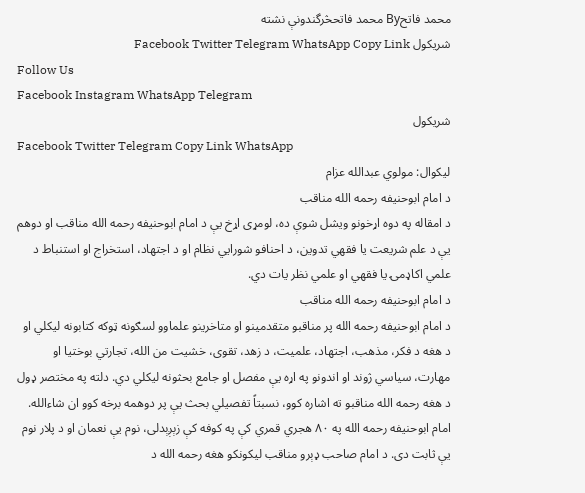محمد فاتحBy محمد فاتحڅرگندونې نشته
شریکول Facebook Twitter Telegram WhatsApp Copy Link
Follow Us
Facebook Instagram WhatsApp Telegram
شریکول
Facebook Twitter Telegram Copy Link WhatsApp
لیکوال: مولوي عبدالله عزام
د امام ابوحنیفه رحمه الله مناقب
د امقاله په دوه اړخونو ویشل شوې ده، لومړی اړخ یې د امام ابوحنیفه رحمه الله مناقب او دوهم یې د علم شریعت یا فقهي تدوین، د احنافو شورایي نظام او د اجتهاد، استخراج او استنباط د علمي اکاډمۍ یا فقهي او علمي نظر یات دي.
د امام ابوحنیفه رحمه الله مناقب
د امام ابوحنیفه رحمه الله پر مناقبو متقدمینو او متاخرینو علماوو لسګونه ټوکه کتابونه لیکلي او د هغه د فکر، مذهب، اجتهاد، علمیت، د زهد، تقوی، خشیت من الله، تجارتي بوختیا او مهارت، سیاسي ژوند او اندونو په اړه یې مفصل او جامع بحثونه لیکلي دي. دلته په مختصر ډول د هغه رحمه الله مناقبو ته اشاره کوو، نسبتاً تفصیلي بحث یې پر دوهمه برخه کوو ان شاءالله.
امام ابوحنیفه رحمه الله په ۸۰ هجري قمري کې په کوفه کې زېږېدلی، نوم یې نعمان او د پلار نوم یې ثابت دی. د امام صاحب ډېرو مناقب لیکونکو هغه رحمه الله د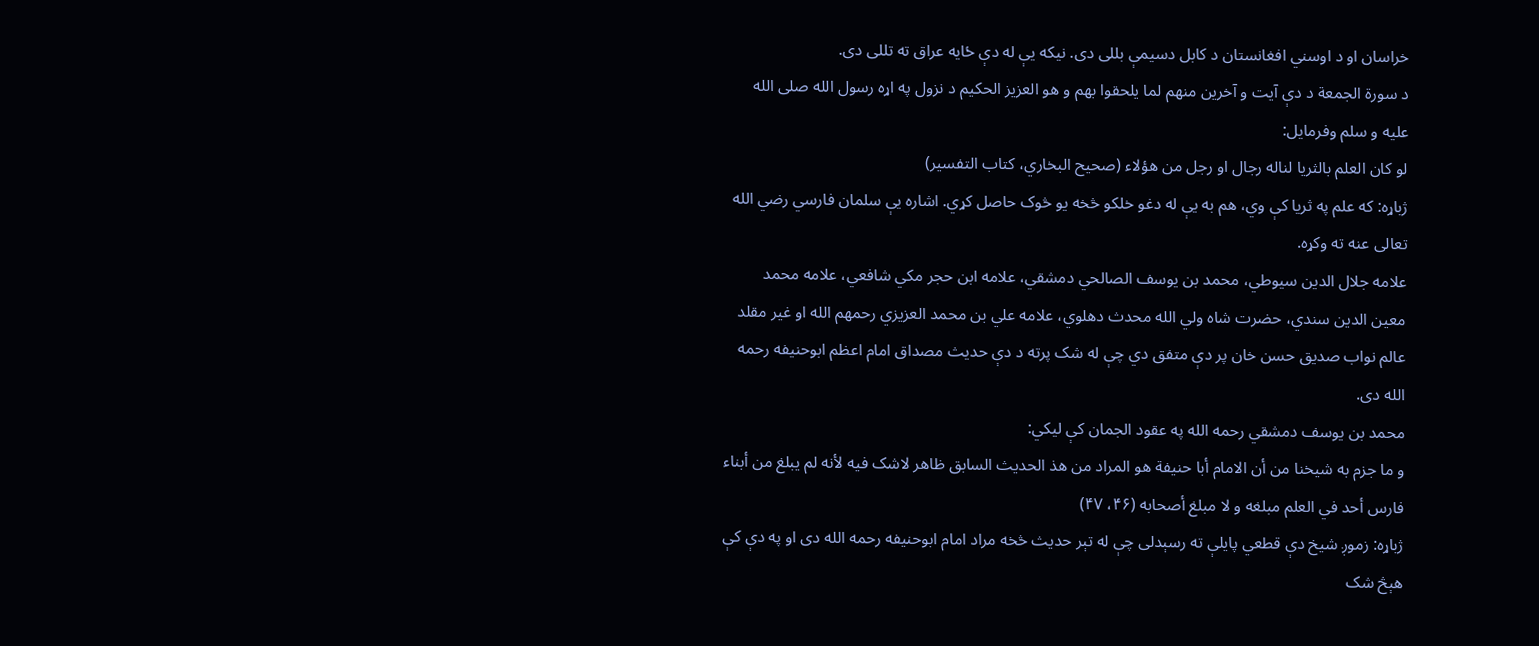خراسان او د اوسني افغانستان د کابل دسیمې بللی دی. نیکه یې له دې ځایه عراق ته تللی دی.
د سورة الجمعة د دې آیت و آخرین منهم لما یلحقوا بهم و هو العزیز الحکیم د نزول په اړه رسول الله صلی الله علیه و سلم وفرمایل:
لو کان العلم بالثریا لناله رجال او رجل من هؤلاء (صحیح البخاري، کتاب التفسیر)
ژباړه: که علم په ثریا کې وي، هم به یې له دغو خلکو څخه یو څوک حاصل کړي. اشاره یې سلمان فارسي رضي الله تعالی عنه ته وکړه.
علامه جلال الدین سیوطي، محمد بن یوسف الصالحي دمشقي، علامه ابن حجر مکي شافعي، علامه محمد معین الدین سندي، حضرت شاه ولي الله محدث دهلوي، علامه علي بن محمد العزیزي رحمهم الله او غیر مقلد عالم نواب صدیق حسن خان پر دې متفق دي چې له شک پرته د دې حدیث مصداق امام اعظم ابوحنیفه رحمه الله دی.
محمد بن یوسف دمشقي رحمه الله په عقود الجمان کې لیکي:
و ما جزم به شیخنا من أن الامام أبا حنیفة هو المراد من هذ الحدیث السابق ظاهر لاشک فیه لأنه لم یبلغ من أبناء فارس أحد في العلم مبلغه و لا مبلغ أصحابه (۴۶، ۴۷)
ژباړه: زموږ شیخ دې قطعي پایلې ته رسېدلی چې له تېر حدیث څخه مراد امام ابوحنیفه رحمه الله دی او په دې کې هېڅ شک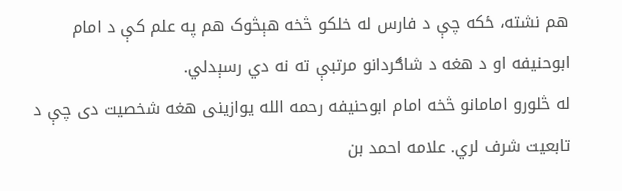هم نشته، ځکه چې د فارس له خلکو څخه هېڅوک هم په علم کې د امام ابوحنیفه او د هغه د شاګردانو مرتبې ته نه دي رسېدلي.
له څلورو امامانو څخه امام ابوحنیفه رحمه الله یوازینی هغه شخصیت دی چې د تابعیت شرف لري. علامه احمد بن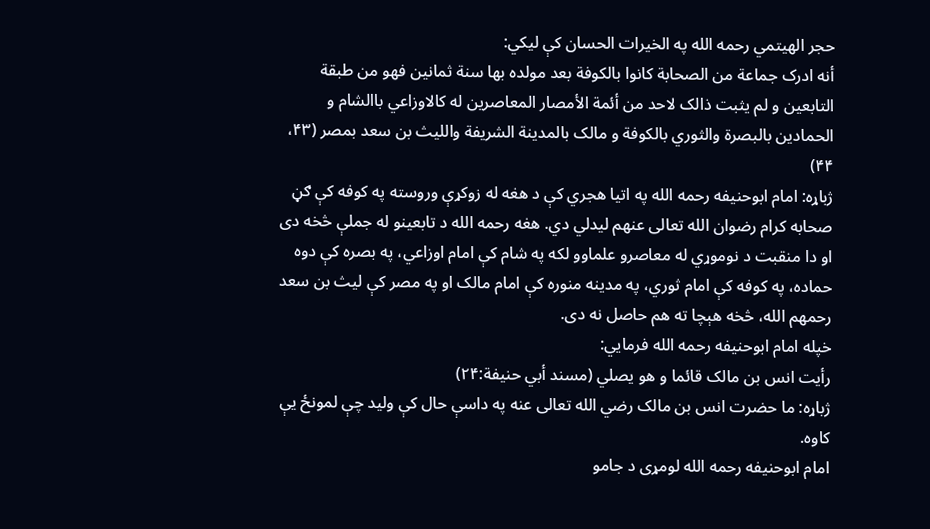حجر الهیتمي رحمه الله په الخیرات الحسان کې لیکي:
أنه ادرک جماعة من الصحابة کانوا بالکوفة بعد مولده بها سنة ثمانین فهو من طبقة التابعین و لم یثبت ذالک لاحد من أئمة الأمصار المعاصرین له کالاوزاعي باالشام و الحمادین بالبصرة والثوري بالکوفة و مالک بالمدینة الشریفة واللیث بن سعد بمصر (۴۳، ۴۴)
ژباړه: امام ابوحنیفه رحمه الله په اتیا هجري کې د هغه له زوکړې وروسته په کوفه کې ګڼ صحابه کرام رضوان الله تعالی عنهم لیدلي دي. هغه رحمه الله د تابعینو له جملې څخه دی او دا منقبت د نوموړي له معاصرو علماوو لکه په شام کې امام اوزاعي، په بصره کې دوه حماده، په کوفه کې امام ثوري، په مدینه منوره کې امام مالک او په مصر کې لیث بن سعد رحمهم الله، څخه هېچا ته هم حاصل نه دی.
خپله امام ابوحنیفه رحمه الله فرمایي:
رأیت انس بن مالک قائما و هو یصلي (مسند أبي حنیفة:۲۴)
ژباړه: ما حضرت انس بن مالک رضي الله تعالی عنه په داسې حال کې ولید چې لمونځ یې کاوه.
امام ابوحنیفه رحمه الله لومړی د جامو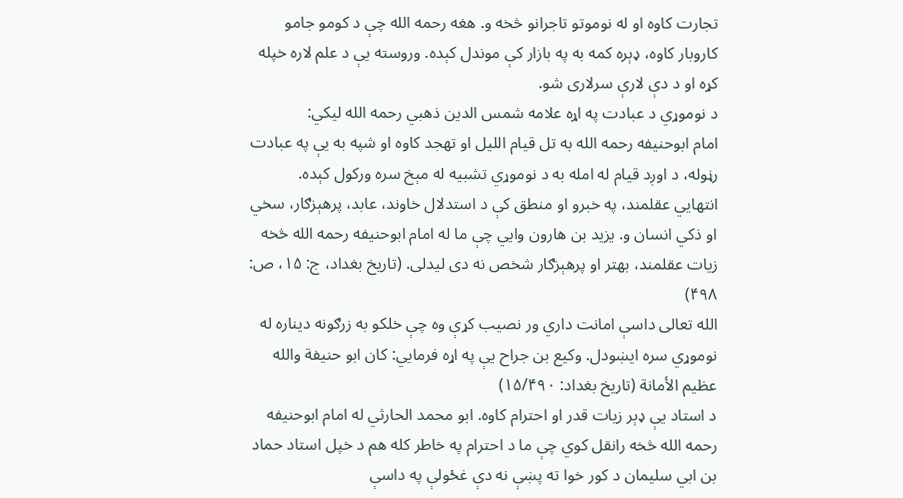تجارت کاوه او له نوموتو تاجرانو څخه و. هغه رحمه الله چې د کومو جامو کاروبار کاوه، ډېره کمه به په بازار کې موندل کېده. وروسته یې د علم لاره خپله کړه او د دې لارې سرلاری شو.
د نوموړي د عبادت په اړه علامه شمس الدین ذهبي رحمه الله لیکي:
امام ابوحنیفه رحمه الله به تل قیام اللیل او تهجد کاوه او شپه به یې په عبادت رڼوله، د اوږد قیام له امله به د نوموړي تشبیه له مېخ سره ورکول کېده.
انتهایي عقلمند، په خبرو او منطق کې د استدلال خاوند، عابد، پرهېزګار، سخي او ذکي انسان و. یزید بن هارون وایي چې ما له امام ابوحنیفه رحمه الله څخه زیات عقلمند، بهتر او پرهېزګار شخص نه دی لیدلی. (تاریخ بغداد، ج: ۱۵، ص: ۴۹۸)
الله تعالی داسې امانت داري ور نصیب کړې وه چې خلکو به زرګونه دیناره له نوموړي سره ایښودل. وکیع بن جراح یې په اړه فرمایي: کان ابو حنیفة والله عظیم الأمانة (تاریخ بغداد: ۱۵/۴۹۰)
د استاد یې ډېر زیات قدر او احترام کاوه. ابو محمد الحارثي له امام ابوحنیفه رحمه الله څخه رانقل کوي چې ما د احترام په خاطر کله هم د خپل استاد حماد بن ابي سلیمان د کور خوا ته پښې نه دې غځولې په داسې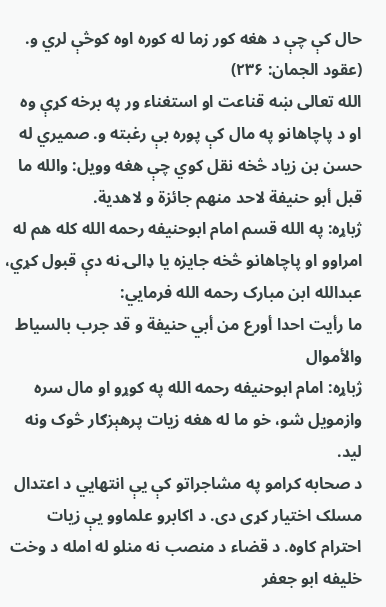حال کې چې د هغه کور زما له کوره اوه کوڅې لري و. (عقود الجمان: ۲۳۶)
الله تعالی ښه قناعت او استغناء ور په برخه کړې وه او د پاچاهانو په مال کې پوره بې رغبته و. صمیري له حسن بن زیاد څخه نقل کوي چې هغه وویل: والله ما قبل أبو حنیفة لاحد منهم جائزة و لاهدیة.
ژباړه: په الله قسم امام ابوحنیفه رحمه الله کله هم له امراوو او پاچاهانو څخه جایزه یا ډالۍ نه دې قبول کړي، عبدالله ابن مبارک رحمه الله فرمایي:
ما رأیت احدا أورع من أبي حنیفة و قد جرب بالسیاط والأموال
ژباړه: امام ابوحنیفه رحمه الله په کوړو او مال سره وازمویل شو، خو ما له هغه زیات پرهېزګار څوک ونه لید.
د صحابه کرامو په مشاجراتو کې یې انتهایي د اعتدال مسلک اختیار کړی دی. د اکابرو علماوو یې زیات احترام کاوه. د قضاء د منصب نه منلو له امله د وخت خلیفه ابو جعفر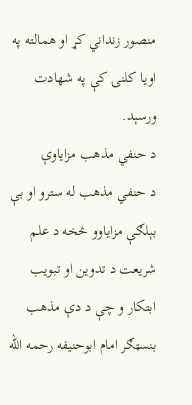منصور زنداني کړ او همالته په اویا کلنۍ کې په شهادت ورسېد.
د حنفي مذهب مزایاوې
د حنفي مذهب له سترو او بې بېلګې مزایاوو څخه د علم شریعت د تدوین او تبویب ابتکار و چې د دې مذهب بنسټګر امام ابوحنیفه رحمه الله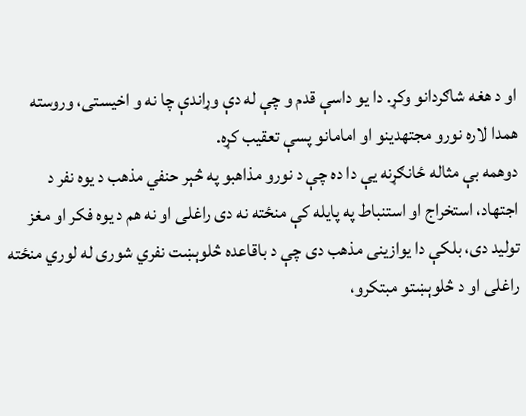او د هغه شاګردانو وکړ. دا یو داسې قدم و چې له دې وړاندې چا نه و اخیستی، وروسته همدا لاره نورو مجتهدینو او امامانو پسې تعقیب کړه.
دوهمه بې مثاله ځانګړنه یې دا ده چې د نورو مذاهبو په څېر حنفي مذهب د یوه نفر د اجتهاد، استخراج او استنباط په پایله کې منځته نه دی راغلی او نه هم د یوه فکر او مغز تولید دی، بلکې دا یوازینی مذهب دی چې د باقاعده څلوېښت نفري شوری له لوري منځته راغلی او د څلوېښتو مبتکرو،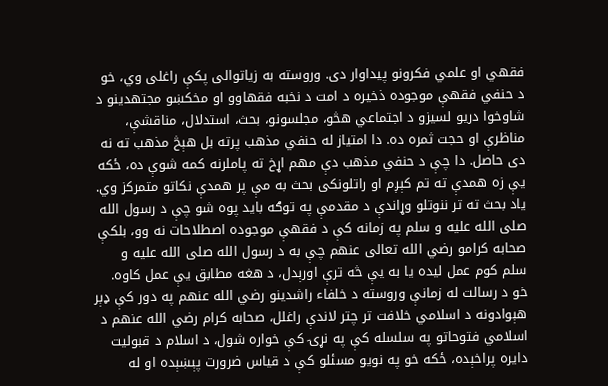فقهي او علمي فکرونو پیداوار دی. وروسته به زیاتوالی پکې راغلی وي، خو د حنفي فقهې موجوده ذخیره د امت د نخبه فقهاوو او مخکښو مجتهدینو د شاوخوا دریو لسیزو د اجتماعي هڅو، مجلسونو، بحث، استدلال، مناقشې، مناظرې او حجت ثمره ده. دا امتیاز له حنفي مذهب پرته بل هېڅ مذهب ته نه دی حاصل. دا چې د حنفي مذهب دې مهم اړخ ته پاملرنه کمه شوې ده، ځکه یې زه همدې ته تم کېږم او راتلونکی بحث به مې پر همدې نکاتو متمرکز وي.
یاد بحث ته تر ننوتلو وړاندې د مقدمې په توګه باید پوه شو چې د رسول الله صلی الله علیه و سلم په زمانه کې د فقهې موجوده اصطلاحات نه وو، بلکې صحابه کرامو رضي الله تعالی عنهم چې به د رسول الله صلی الله علیه و سلم کوم عمل لیده یا به یې څه ترې اورېدل، د هغه مطابق یې عمل کاوه.
خو د رسالت له زمانې وروسته د خلفاء راشدینو رضي الله عنهم په دور کې ډېر هېوادونه د اسلامي خلافت تر چتر لاندې راغلل، صحابه کرام رضي الله عنهم د اسلامي فتوحاتو په سلسله کې په نړۍ کې خواره شول، د اسلام د قبولیت دایره پراخېده، ځکه خو په نویو مسئلو کې د قیاس ضرورت پېښېده او له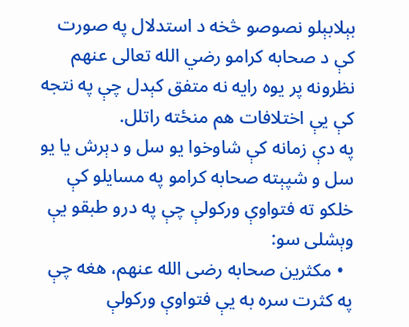بېلابېلو نصوصو څخه د استدلال په صورت کې د صحابه کرامو رضي الله تعالی عنهم نظرونه پر یوه رایه نه متفق کېدل چې په نتجه کې یې اختلافات هم منځته راتلل.
په دې زمانه کې شاوخوا یو سل و دېرش یا یو سل و شپېته صحابه کرامو په مسایلو کې خلکو ته فتواوې ورکولې چې په درو طبقو یې وېشلی سو:
  • مکثرین صحابه رضی الله عنهم، هغه چې په کثرت سره به یې فتواوې ورکولې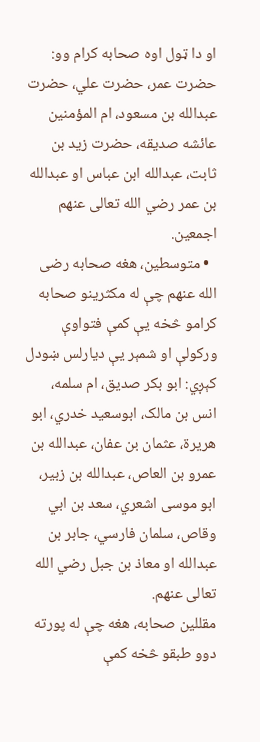او دا ټول اوه صحابه کرام وو: حضرت عمر، حضرت علي، حضرت عبدالله بن مسعود، ام المؤمنین عائشه صدیقه، حضرت زید بن ثابت، عبدالله ابن عباس او عبدالله بن عمر رضي الله تعالی عنهم اجمعین.
  • متوسطین، هغه صحابه رضی الله عنهم چې له مکثرینو صحابه کرامو څخه یې کمې فتواوې ورکولې او شمېر یې دیارلس ښودل کېږي: ابو بکر صدیق، ام سلمه، انس بن مالک، ابوسعید خدري، ابو هریرة، عثمان بن عفان، عبدالله بن عمرو بن العاص، عبدالله بن زبیر، ابو موسی اشعري، سعد بن ابي وقاص، سلمان فارسي، جابر بن عبدالله او معاذ بن جبل رضي الله تعالی عنهم.
مقللین صحابه، هغه چې له پورته دوو طبقو څخه کمې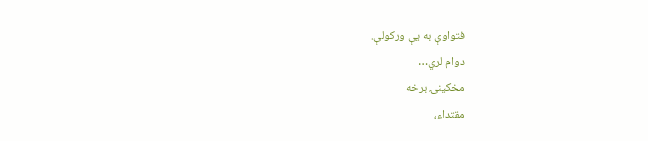فتواوې به یې ورکولې.
دوام لري…
مخکینۍ برخه
مقتداء،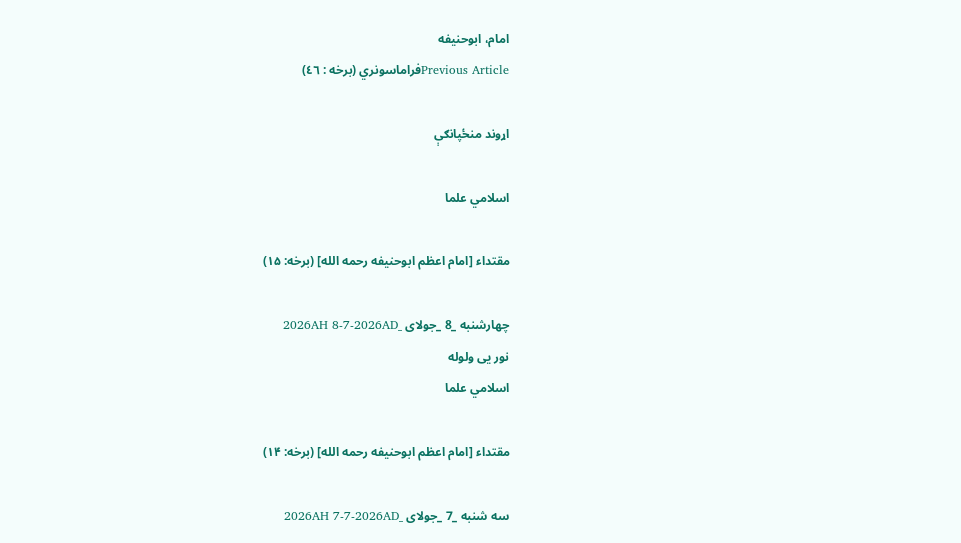امام، ابوحنیفه
Previous Articleفراماسونري (برخه : ٤٦)

اړوند منځپانګې

اسلامي علما

مقتداء [امام اعظم ابوحنیفه رحمه الله] (برخه: ۱۵)

چهارشنبه _8 _جولای _2026AH 8-7-2026AD
نور یی ولوله
اسلامي علما

مقتداء [امام اعظم ابوحنیفه رحمه الله] (برخه: ۱۴)

سه شنبه _7 _جولای _2026AH 7-7-2026AD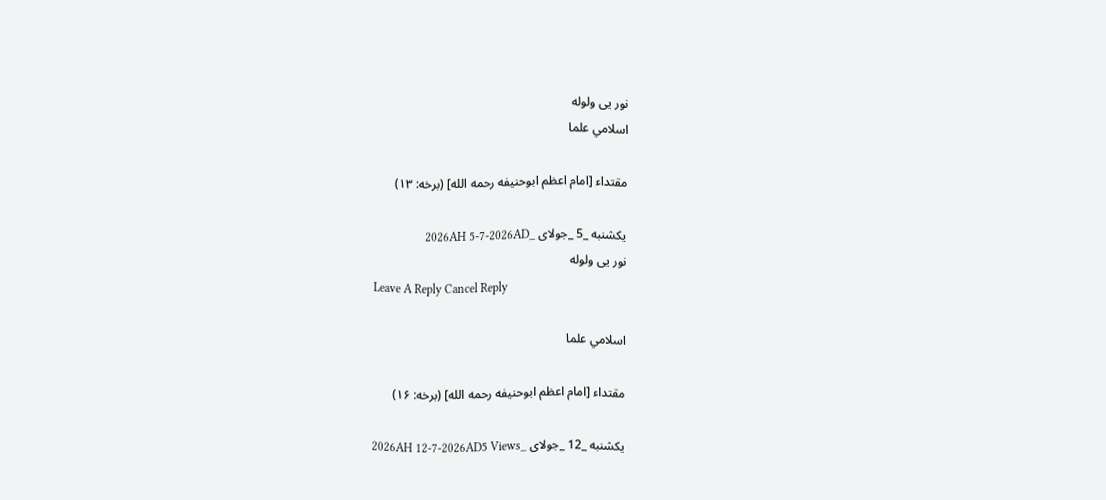نور یی ولوله
اسلامي علما

مقتداء [امام اعظم ابوحنیفه رحمه الله] (برخه: ۱۳)

یکشنبه _5 _جولای _2026AH 5-7-2026AD
نور یی ولوله
Leave A Reply Cancel Reply

اسلامي علما

مقتداء [امام اعظم ابوحنیفه رحمه الله] (برخه: ۱۶)

یکشنبه _12 _جولای _2026AH 12-7-2026AD5 Views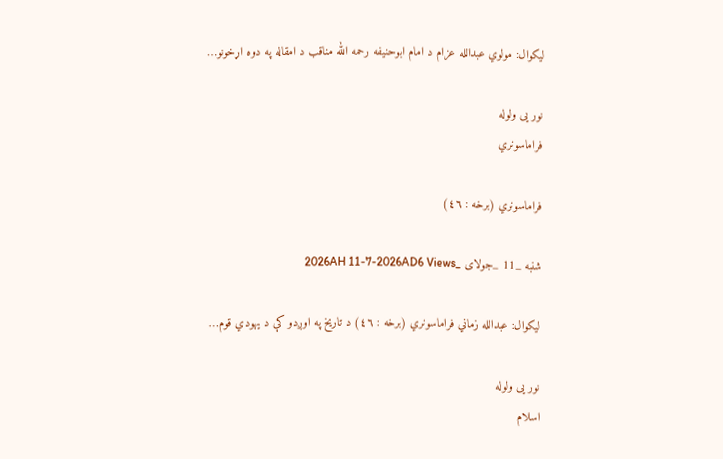لیکوال: مولوي عبدالله عزام د امام ابوحنیفه رحمه الله مناقب د امقاله په دوه اړخونو…

نور یی ولوله
فراماسونري

فراماسونري (برخه : ٤٦)

شنبه _11 _جولای _2026AH 11-7-2026AD6 Views

لیکوال: عبدالله زماني فراماسونري (برخه : ٤٦) د تاریخ په اوږدو کې د یهودي قوم…

نور یی ولوله
اسلام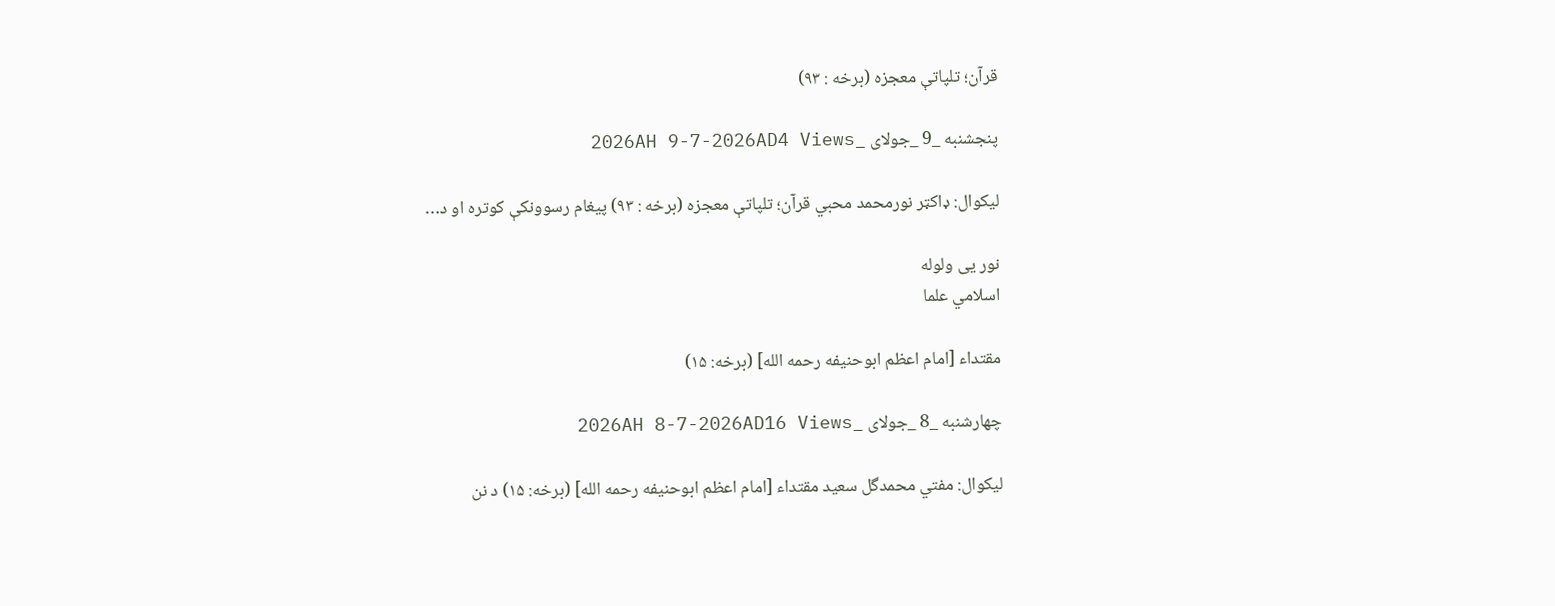قرآن؛ تلپاتې معجزه (برخه : ٩٣)

پنجشنبه _9 _جولای _2026AH 9-7-2026AD4 Views

لیکوال: ډاکټر نورمحمد محبي قرآن؛ تلپاتې معجزه (برخه : ٩٣) پیغام رسوونکې کوتره او د…

نور یی ولوله
اسلامي علما

مقتداء [امام اعظم ابوحنیفه رحمه الله] (برخه: ۱۵)

چهارشنبه _8 _جولای _2026AH 8-7-2026AD16 Views

لیکوال: مفتي محمدگل سعید مقتداء [امام اعظم ابوحنیفه رحمه الله] (برخه: ۱۵) د نن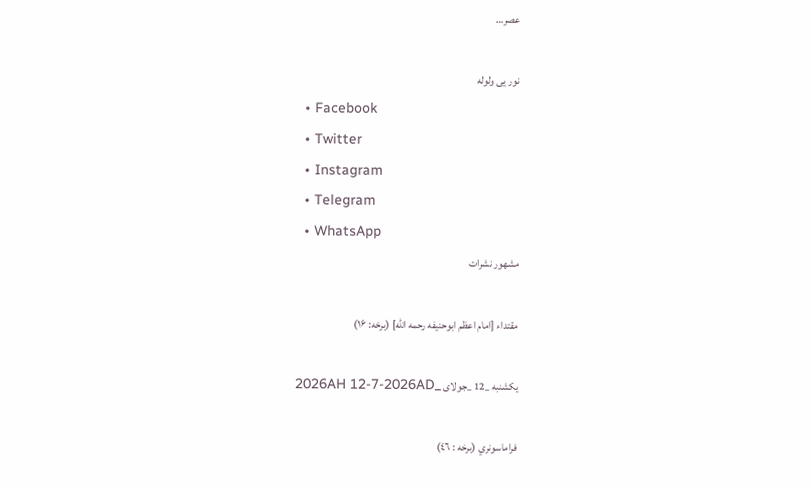عصر…

نور یی ولوله
  • Facebook
  • Twitter
  • Instagram
  • Telegram
  • WhatsApp
مشهور نشرات

مقتداء [امام اعظم ابوحنیفه رحمه الله] (برخه: ۱۶)

یکشنبه _12 _جولای _2026AH 12-7-2026AD

فراماسونري (برخه : ٤٦)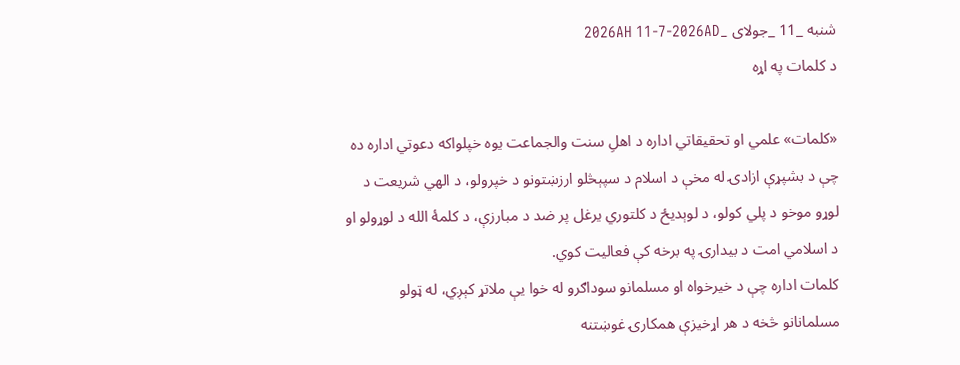شنبه _11 _جولای _2026AH 11-7-2026AD
د کلمات په اړه

«کلمات» علمي او تحقیقاتي اداره د اهلِ سنت والجماعت یوه خپلواکه دعوتي اداره ده چې د بشپړې ازادۍ له مخې د اسلام د سپېڅلو ارزښتونو د خپرولو، د الهي شریعت د لوړو موخو د پلي کولو، د لوېدیځ د کلتوري یرغل پر ضد د مبارزې، د کلمۀ الله د لوړولو او د اسلامي امت د بیدارۍ په برخه کې فعالیت کوي.
کلمات اداره چې د خیرخواه او مسلمانو سوداګرو له خوا یې ملاتړ کېږي، له ټولو مسلمانانو څخه د هر اړخیزې همکارۍ غوښتنه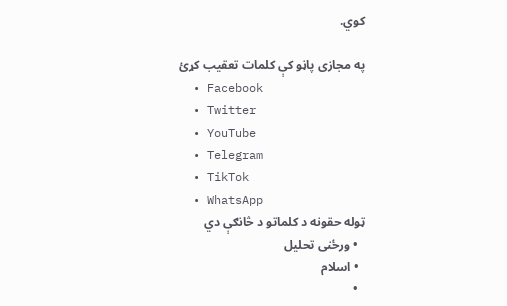کوي.

په مجازی پاڼو کې کلمات تعقیب کړئ
  • Facebook
  • Twitter
  • YouTube
  • Telegram
  • TikTok
  • WhatsApp
ټوله حقونه د کلماتو د څانګې دي
  • ورځنی تحلیل
  • اسلام
  •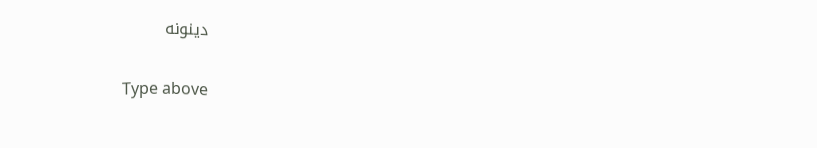دینونه

Type above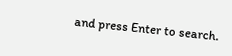and press Enter to search.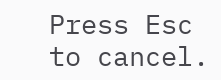Press Esc to cancel.